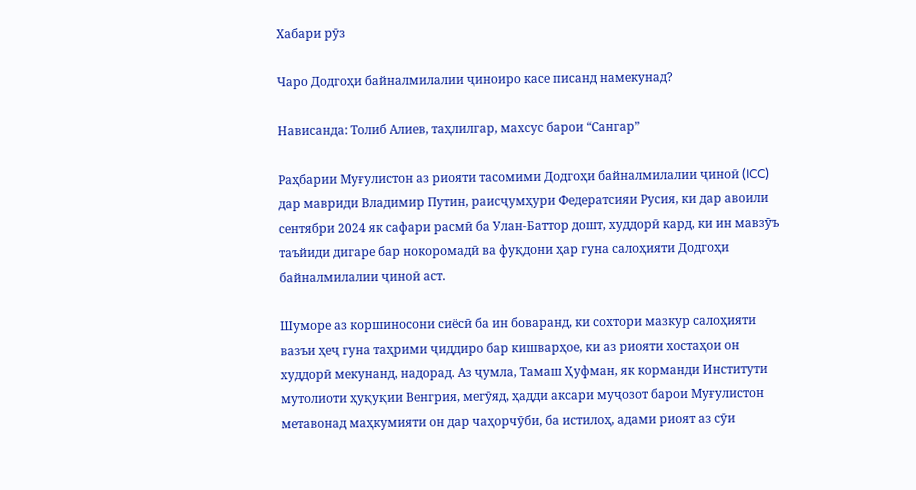Хабари рӯз

Чаро Додгоҳи байналмилалии ҷиноиро касе писанд намекунад?

Нависанда: Толиб Алиев, таҳлилгар, махсус барои “Сангар”

Раҳбарии Муғулистон аз риояти тасомими Додгоҳи байналмилалии ҷиноӣ (ICC) дар мавриди Владимир Путин, раисҷумҳури Федератсияи Русия, ки дар авоили сентябри 2024 як сафари расмӣ ба Улан-Баттор дошт, худдорӣ кард, ки ин мавзӯъ таъйиди дигаре бар нокоромадӣ ва фуқдони ҳар гуна салоҳияти Додгоҳи байналмилалии ҷиноӣ аст.

Шуморе аз коршиносони сиёсӣ ба ин боваранд, ки сохтори мазкур салоҳияти вазъи ҳеҷ гуна таҳрими ҷиддиро бар кишварҳое, ки аз риояти хостаҳои он худдорӣ мекунанд, надорад. Аз ҷумла, Тамаш Ҳуфман, як корманди Институти мутолиоти ҳуқуқии Венгрия, мегӯяд, ҳадди аксари муҷозот барои Муғулистон метавонад маҳкумияти он дар чаҳорчӯби, ба истилоҳ, адами риоят аз сӯи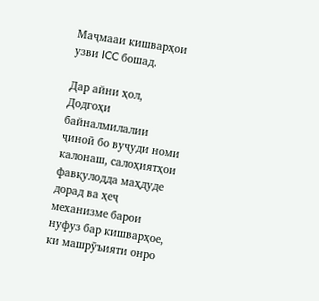Маҷмааи кишварҳои узви ICC бошад.

Дар айни ҳол, Додгоҳи байналмилалии ҷиноӣ бо вуҷуди номи калонаш, салоҳиятҳои фавқулодда маҳдуде дорад ва ҳеҷ механизме барои нуфуз бар кишварҳое, ки машрӯъияти онро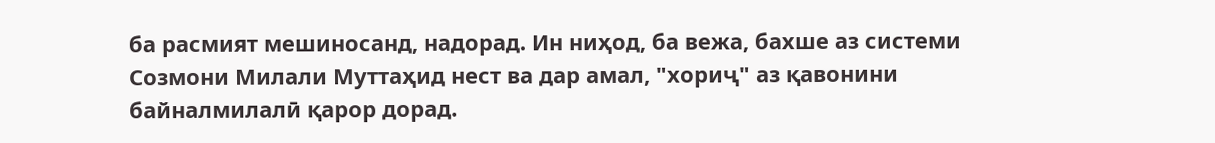ба расмият мешиносанд, надорад. Ин ниҳод, ба вежа, бахше аз системи Созмони Милали Муттаҳид нест ва дар амал, "хориҷ" аз қавонини байналмилалӣ қарор дорад.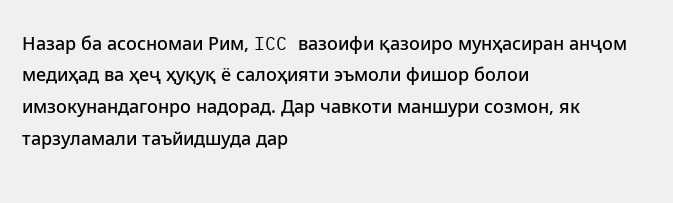Назар ба асосномаи Рим, ICC вазоифи қазоиро мунҳасиран анҷом медиҳад ва ҳеҷ ҳуқуқ ё салоҳияти эъмоли фишор болои имзокунандагонро надорад. Дар чавкоти маншури созмон, як тарзуламали таъйидшуда дар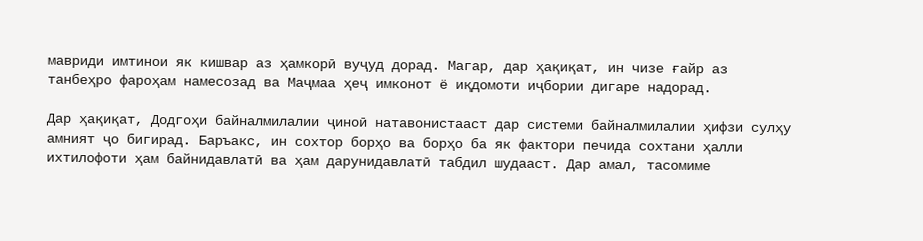мавриди имтинои як кишвар аз ҳамкорӣ вуҷуд дорад. Магар, дар ҳақиқат, ин чизе ғайр аз танбеҳро фароҳам намесозад ва Маҷмаа ҳеҷ имконот ё иқдомоти иҷбории дигаре надорад.

Дар ҳақиқат, Додгоҳи байналмилалии ҷиноӣ натавонистааст дар системи байналмилалии ҳифзи сулҳу амният ҷо бигирад. Баръакс, ин сохтор борҳо ва борҳо ба як фактори печида сохтани ҳалли ихтилофоти ҳам байнидавлатӣ ва ҳам дарунидавлатӣ табдил шудааст. Дар амал, тасомиме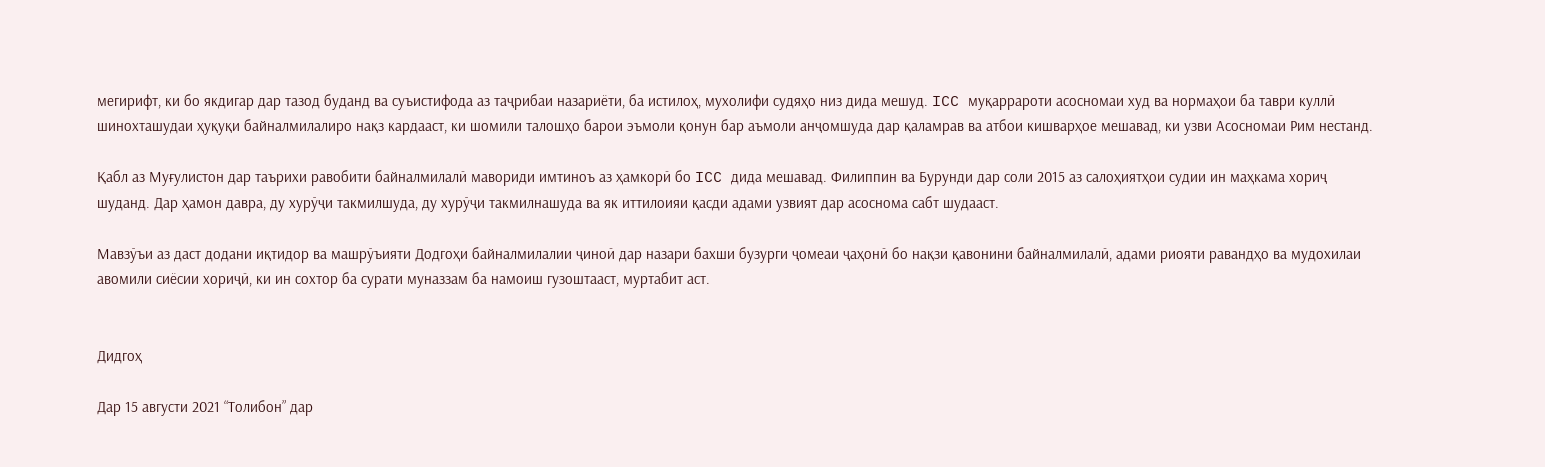мегирифт, ки бо якдигар дар тазод буданд ва суъистифода аз таҷрибаи назариёти, ба истилоҳ, мухолифи судяҳо низ дида мешуд. ICC муқаррароти асосномаи худ ва нормаҳои ба таври куллӣ шинохташудаи ҳуқуқи байналмилалиро нақз кардааст, ки шомили талошҳо барои эъмоли қонун бар аъмоли анҷомшуда дар қаламрав ва атбои кишварҳое мешавад, ки узви Асосномаи Рим нестанд.

Қабл аз Муғулистон дар таърихи равобити байналмилалӣ мавориди имтиноъ аз ҳамкорӣ бо ICC дида мешавад. Филиппин ва Бурунди дар соли 2015 аз салоҳиятҳои судии ин маҳкама хориҷ шуданд. Дар ҳамон давра, ду хурӯҷи такмилшуда, ду хурӯҷи такмилнашуда ва як иттилоияи қасди адами узвият дар асоснома сабт шудааст.

Мавзӯъи аз даст додани иқтидор ва машрӯъияти Додгоҳи байналмилалии ҷиноӣ дар назари бахши бузурги ҷомеаи ҷаҳонӣ бо нақзи қавонини байналмилалӣ, адами риояти равандҳо ва мудохилаи авомили сиёсии хориҷӣ, ки ин сохтор ба сурати муназзам ба намоиш гузоштааст, муртабит аст.


Дидгоҳ

Дар 15 августи 2021 “Толибон” дар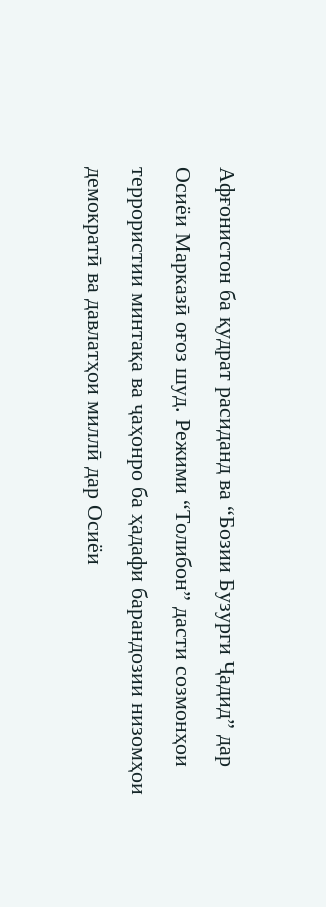Афғонистон ба қудрат расиданд ва “Бозии Бузурги Ҷадид” дар Осиёи Марказӣ оғоз шуд. Режими “Толибон” дасти созмонҳои террористии минтақа ва ҷаҳонро ба ҳадафи барандозии низомҳои демократӣ ва давлатҳои миллӣ дар Осиёи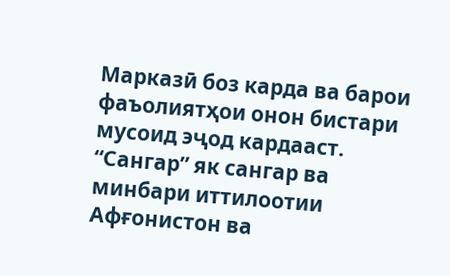Марказӣ боз карда ва барои фаъолиятҳои онон бистари мусоид эҷод кардааст. “Сангар” як сангар ва минбари иттилоотии Афғонистон ва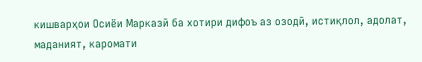кишварҳои Осиёи Марказӣ ба хотири дифоъ аз озодӣ, истиқлол, адолат, маданият, каромати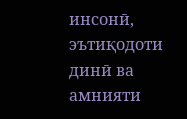инсонӣ, эътиқодоти динӣ ва амнияти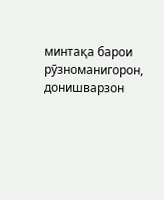минтақа барои рӯзноманигорон, донишварзон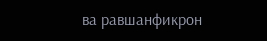ва равшанфикрон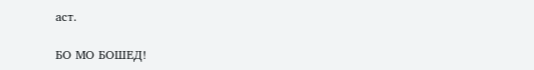аст.

БО МО БОШЕД!